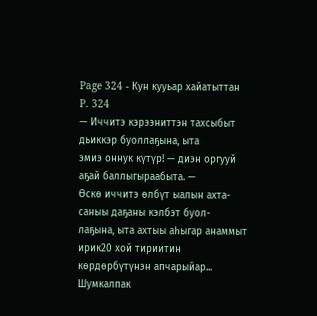Page 324 - Кун кууьар хайатыттан
P. 324
— Иччитэ кэрээниттэн тахсыбыт дьиккэр буоллаҕына, ыта
эмиэ оннук күтүр! — диэн оргууй аҕай баллыгыраабыта. —
Өскө иччитэ өлбүт ыалын ахта-саныы даҕаны кэлбэт буол-
лаҕына, ыта ахтыы аһыгар анаммыт ирик20 хой тириитин
көрдөрбүтүнэн апчарыйар...
Шумкалпак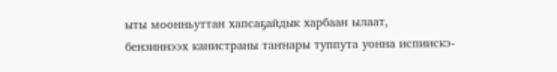ыты моонньуттан хапсаҕайдык харбаан ылаат,
бензиннээх канистраны таҥнары туппута уонна испиискэ-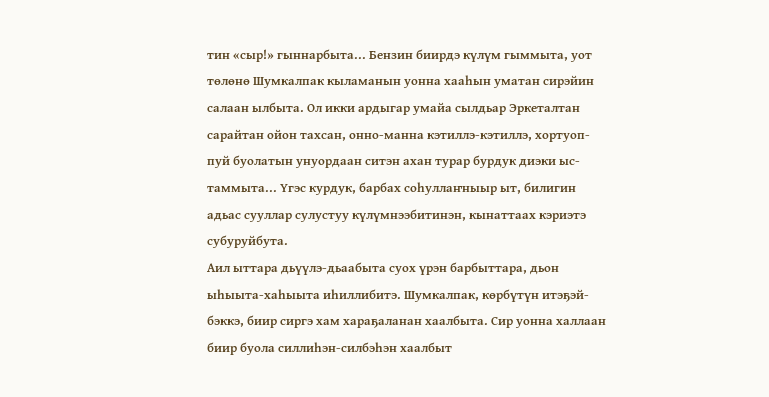тин «сыр!» гыннарбыта... Бензин биирдэ күлүм гыммыта, уот
төлөнө Шумкалпак кыламанын уонна хааһын уматан сирэйин
салаан ылбыта. Ол икки ардыгар умайа сылдьар Эркеталтан
сарайтан ойон тахсан, онно-манна кэтиллэ-кэтиллэ, хортуоп-
пуй буолатын унуордаан ситэн ахан турар бурдук диэки ыс-
таммыта... Үгэс курдук, барбах соһуллаҥныыр ыт, билигин
адьас сууллар сулустуу күлүмнээбитинэн, кынаттаах кэриэтэ
субуруйбута.
Аил ыттара дьүүлэ-дьаабыта суох үрэн барбыттара, дьон
ыһыыта-хаһыыта иһиллибитэ. Шумкалпак, көрбүтүн итэҕэй-
бэккэ, биир сиргэ хам хараҕаланан хаалбыта. Сир уонна халлаан
биир буола силлиһэн-силбэһэн хаалбыт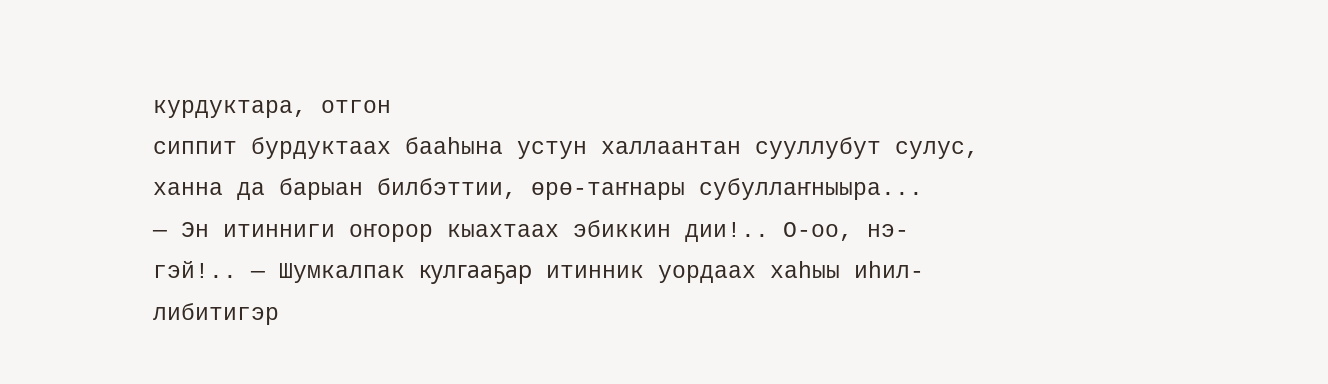курдуктара, отгон
сиппит бурдуктаах бааһына устун халлаантан сууллубут сулус,
ханна да барыан билбэттии, өрө-таҥнары субуллаҥныыра...
— Эн итинниги оҥорор кыахтаах эбиккин дии!.. О-оо, нэ-
гэй!.. — Шумкалпак кулгааҕар итинник уордаах хаһыы иһил-
либитигэр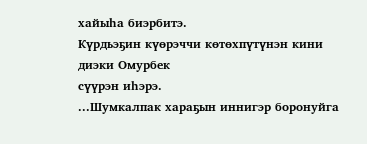хайыһа биэрбитэ.
Күрдьэҕин күөрэччи көтөхпүтүнэн кини диэки Омурбек
сүүрэн иһэрэ.
...Шумкалпак хараҕын иннигэр боронуйга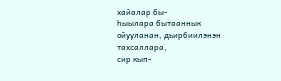хайалар бы-
һыылара бытааннык ойууланан, дьирбиилэнэн тахсаллара,
сир кып-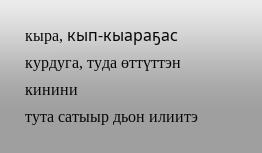кыра, кып-кыараҕас курдуга, туда өттүттэн кинини
тута сатыыр дьон илиитэ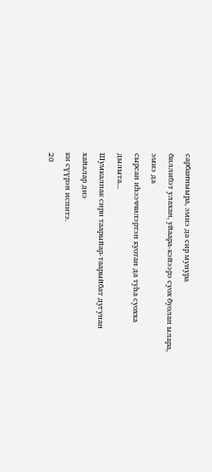сарбаҥныыра, эмиэ да сир мунура
биллибэт улахан, уйаара-кэйээрэ суох буолан ылара, эмиэ да
сырсан иһээччилэртэн куотан да туһа суохха дылыта...
Шумкалпак сири таарыйар-таарыйбат дугунан хайалар диэ
ки сүүрэн испитэ.
20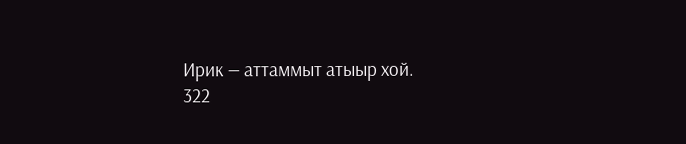Ирик — аттаммыт атыыр хой.
322